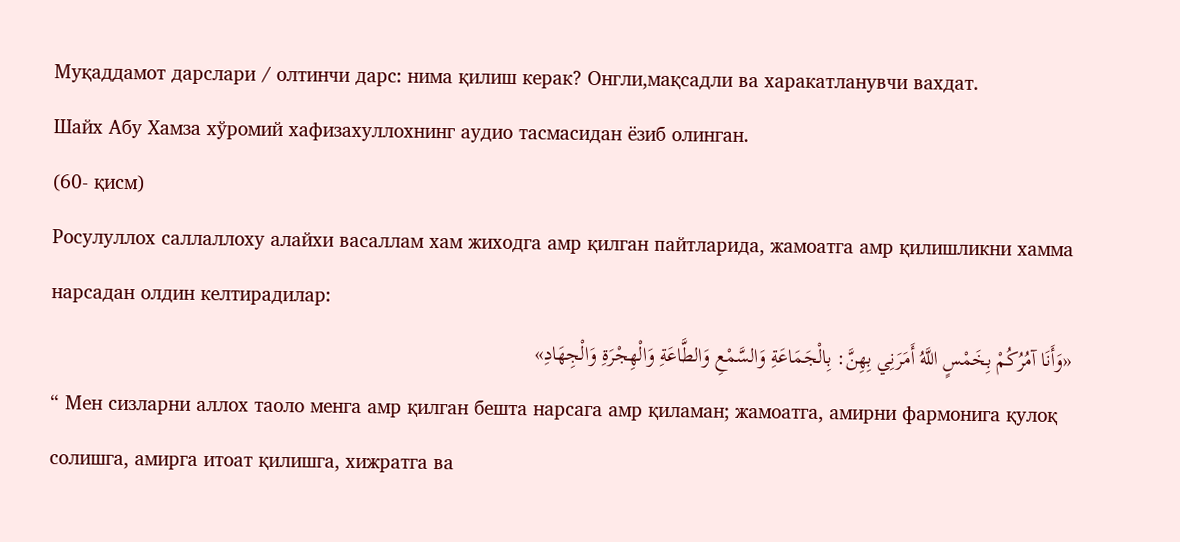Муқаддамот дарслари / олтинчи дарс: нима қилиш керак? Онгли,мақсадли ва харакатланувчи вахдат.
Шайх Абу Хамза хўромий хафизахуллохнинг аудио тасмасидан ёзиб олинган.
(60- қисм)
Росулуллох саллаллоху алайхи васаллам хам жиходга амр қилган пайтларида, жамоатга амр қилишликни хамма нарсадан олдин келтирадилар:
«وَأَنَا آمُرُكُمْ بِخَمْسٍ اللَّهُ أَمَرَنِي بِهِنَّ: بِالْجَمَاعَةِ وَالسَّمْعِ وَالطَّاعَةِ وَالْهِجْرَةِ وَالْجِهَادِ»
“ Мен сизларни аллох таоло менга амр қилган бешта нарсага амр қиламан; жамоатга, амирни фармонига қулоқ солишга, амирга итоат қилишга, хижратга ва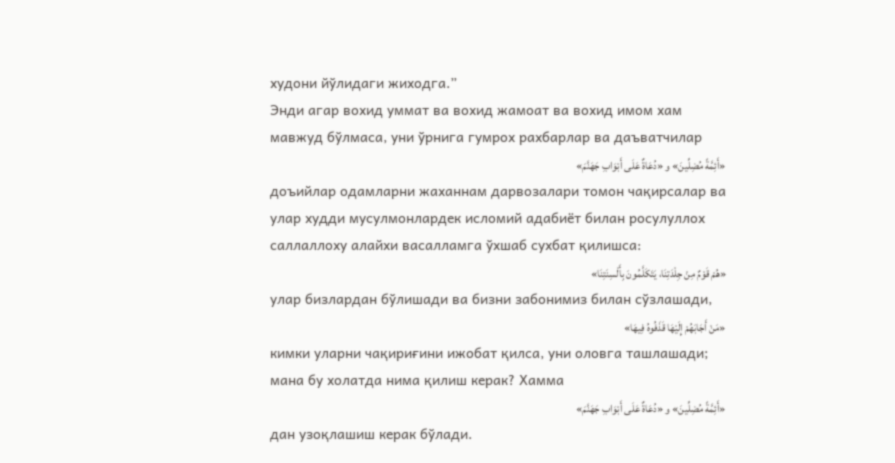худони йўлидаги жиходга.”
Энди агар вохид уммат ва вохид жамоат ва вохид имом хам мавжуд бўлмаса, уни ўрнига гумрох рахбарлар ва даъватчилар
«أَئِمَّةً مُضِلِّينَ» و «دُعَاةٌ عَلَى أَبْوَابِ جَهَنَّمَ»
доъийлар одамларни жаханнам дарвозалари томон чақирсалар ва улар худди мусулмонлардек исломий адабиёт билан росулуллох саллаллоху алайхи васалламга ўхшаб сухбат қилишса:
«هُمْ قَوْمٌ مِنْ جِلْدَتِنَا، يَتَكَلَّمُونَ بِأَلْسِنَتِنَا»
улар бизлардан бўлишади ва бизни забонимиз билан сўзлашади,
«مَنْ أَجَابَهُمْ إِلَيْهَا قَذَفُوهُ فِيهَا»
кимки уларни чақириғини ижобат қилса, уни оловга ташлашади; мана бу холатда нима қилиш керак? Хамма
«أَئِمَّةً مُضِلِّينَ» و «دُعَاةٌ عَلَى أَبْوَابِ جَهَنَّمَ»
дан узоқлашиш керак бўлади.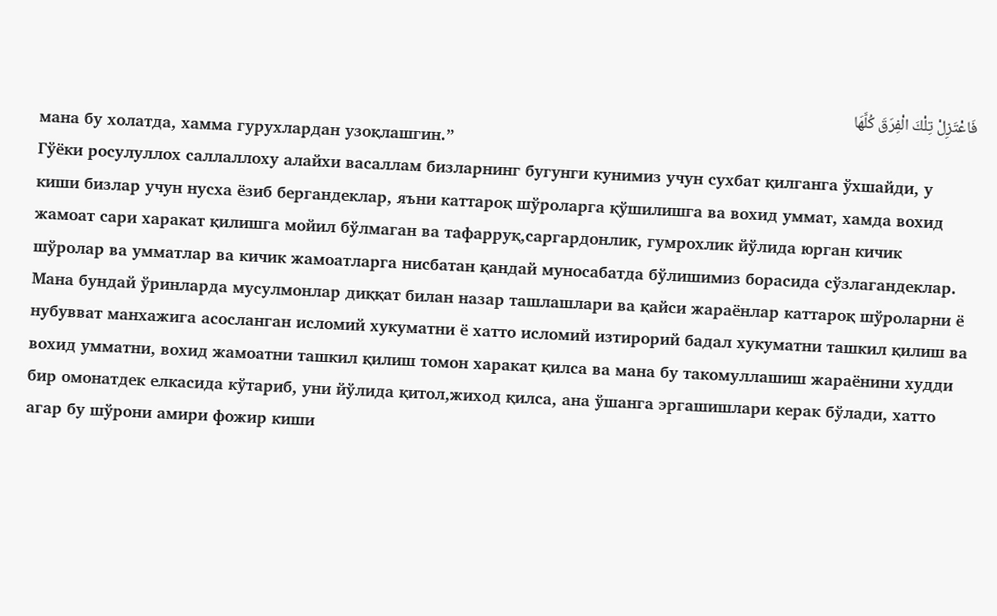فَاعْتَزِلْ تِلْكَ الْفِرَقَ كُلَّهَا
мана бу холатда, хамма гурухлардан узоқлашгин.”
Гўёки росулуллох саллаллоху алайхи васаллам бизларнинг бугунги кунимиз учун сухбат қилганга ўхшайди, у киши бизлар учун нусха ёзиб бергандеклар, яъни каттароқ шўроларга қўшилишга ва вохид уммат, хамда вохид жамоат сари харакат қилишга мойил бўлмаган ва тафарруқ,саргардонлик, гумрохлик йўлида юрган кичик шўролар ва умматлар ва кичик жамоатларга нисбатан қандай муносабатда бўлишимиз борасида сўзлагандеклар.
Мана бундай ўринларда мусулмонлар диққат билан назар ташлашлари ва қайси жараёнлар каттароқ шўроларни ё нубувват манхажига асосланган исломий хукуматни ё хатто исломий изтирорий бадал хукуматни ташкил қилиш ва вохид умматни, вохид жамоатни ташкил қилиш томон харакат қилса ва мана бу такомуллашиш жараёнини худди бир омонатдек елкасида кўтариб, уни йўлида қитол,жиход қилса, ана ўшанга эргашишлари керак бўлади, хатто агар бу шўрони амири фожир киши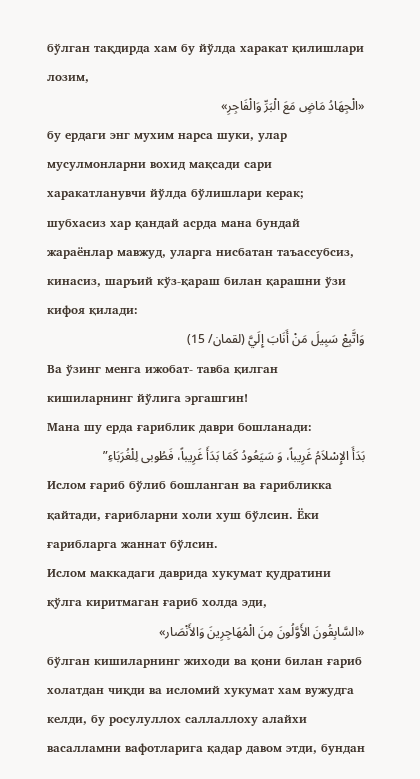бўлган тақдирда хам бу йўлда харакат қилишлари лозим,
«الْجِهَادُ مَاضٍ مَعَ الْبَرِّ وَالْفَاجِرِ»
бу ердаги энг мухим нарса шуки, улар мусулмонларни вохид мақсади сари харакатланувчи йўлда бўлишлари керак; шубхасиз хар қандай асрда мана бундай жараёнлар мавжуд, уларга нисбатан таъассубсиз, кинасиз, шаръий кўз-қараш билан қарашни ўзи кифоя қилади:
وَاتَّبِعْ سَبِيلَ مَنْ أَنَابَ إِلَيَّ (لقمان/ 15)
Ва ўзинг менга ижобат- тавба қилган кишиларнинг йўлига эргашгин!
Мана шу ерда ғариблик даври бошланади:
بَدَأَ الإِسْلاَمُ غَرِيباً، وَ سَيَعُودُ كَمَا بَدَأَ غَرِيباً، فَطُوبى لِلْغُرَبَاءِ”
Ислом ғариб бўлиб бошланган ва ғарибликка қайтади, ғарибларни холи хуш бўлсин. Ёки ғарибларга жаннат бўлсин.
Ислом маккадаги даврида хукумат қудратини қўлга киритмаган ғариб холда эди,
«السَّابِقُونَ الأَوَّلُونَ مِنَ الْمُهَاجِرِينَ وَالأَنْصَار»
бўлган кишиларнинг жиходи ва қони билан ғариб холатдан чиқди ва исломий хукумат хам вужудга келди, бу росулуллох саллаллоху алайхи васалламни вафотларига қадар давом этди, бундан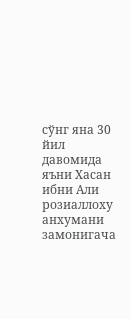сўнг яна 30 йил давомида яъни Хасан ибни Али розиаллоху анхумани замонигача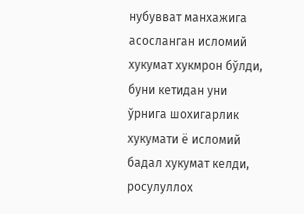нубувват манхажига асосланган исломий хукумат хукмрон бўлди, буни кетидан уни ўрнига шохигарлик хукумати ё исломий бадал хукумат келди, росулуллох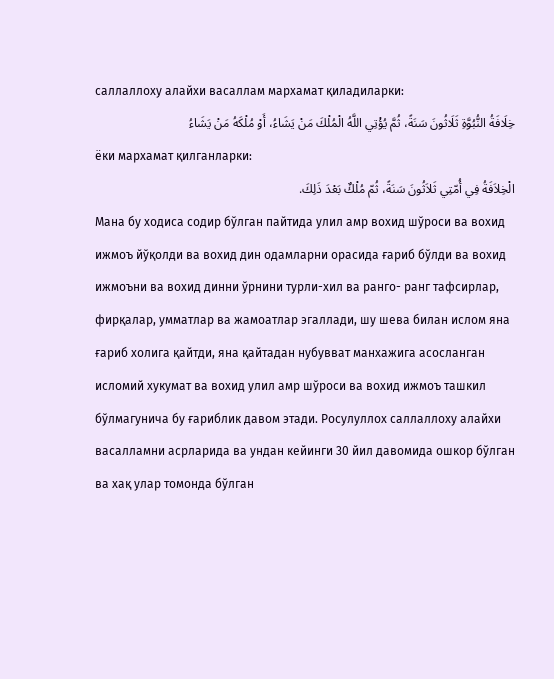саллаллоху алайхи васаллам мархамат қиладиларки:
خِلَافَةُ النُّبُوَّةِ ثَلَاثُونَ سَنَةً، ثُمَّ يُؤْتِي اللَّهُ الْمُلْكَ مَنْ يَشَاءُ، أَوْ مُلْكَهُ مَنْ يَشَاءُ
ёки мархамат қилганларки:
الْخِلاَفَةُ فِي أُمّتِي ثَلاَثُونَ سَنَةً، ثُمّ مُلْكٌ بَعْدَ ذَلِكَ.
Мана бу ходиса содир бўлган пайтида улил амр вохид шўроси ва вохид ижмоъ йўқолди ва вохид дин одамларни орасида ғариб бўлди ва вохид ижмоъни ва вохид динни ўрнини турли-хил ва ранго- ранг тафсирлар, фирқалар, умматлар ва жамоатлар эгаллади, шу шева билан ислом яна ғариб холига қайтди, яна қайтадан нубувват манхажига асосланган исломий хукумат ва вохид улил амр шўроси ва вохид ижмоъ ташкил бўлмагунича бу ғариблик давом этади. Росулуллох саллаллоху алайхи васалламни асрларида ва ундан кейинги 30 йил давомида ошкор бўлган ва хақ улар томонда бўлган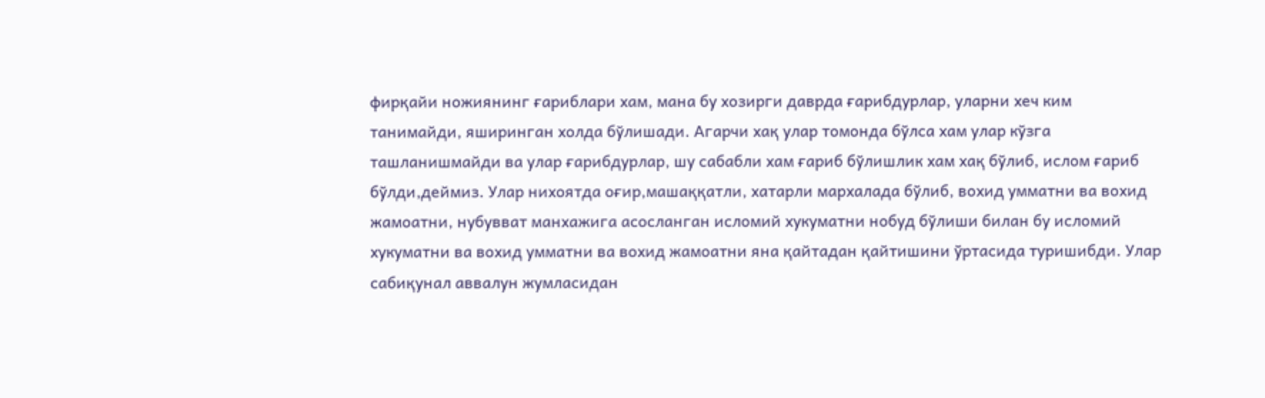фирқайи ножиянинг ғариблари хам, мана бу хозирги даврда ғарибдурлар, уларни хеч ким танимайди, яширинган холда бўлишади. Агарчи хақ улар томонда бўлса хам улар кўзга ташланишмайди ва улар ғарибдурлар, шу сабабли хам ғариб бўлишлик хам хақ бўлиб, ислом ғариб бўлди,деймиз. Улар нихоятда оғир,машаққатли, хатарли мархалада бўлиб, вохид умматни ва вохид жамоатни, нубувват манхажига асосланган исломий хукуматни нобуд бўлиши билан бу исломий хукуматни ва вохид умматни ва вохид жамоатни яна қайтадан қайтишини ўртасида туришибди. Улар сабиқунал аввалун жумласидан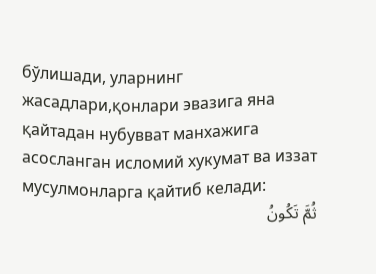бўлишади, уларнинг жасадлари,қонлари эвазига яна қайтадан нубувват манхажига асосланган исломий хукумат ва иззат мусулмонларга қайтиб келади:
ثُمَّ تَكُونُ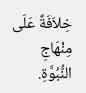خِلاَفَةٌ عَلَى مِنْهَاجِ النُّبُوَّةِ.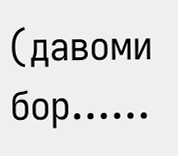(давоми бор……